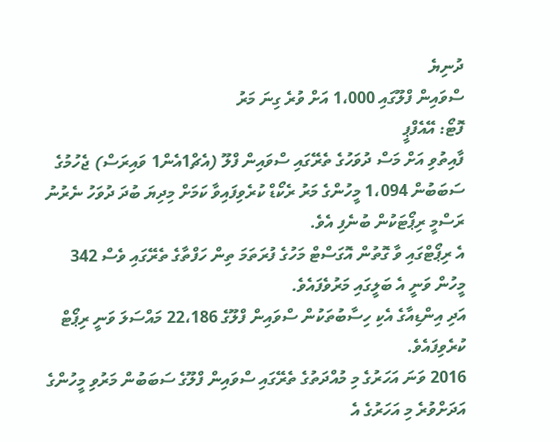ދުނިޔެ
ސްވައިން ފްލޫގައި 1،000 އަށް ވުރެ ގިނަ މަރު
ފޮޓޯ: އޭއެފްޕީ
ފާއިތުވި އަށް މަސް ދުވަހުގެ ތެރޭގައި ސްވައިން ފްލޫ (އެޗް1އެން1 ވައިރަސް) ޖެހުމުގެ ސަބަބުން 1،094 މީހުންގެ މަރު ރެކޯޑް ކުރެވިފައިވާ ކަމަށް މިދިޔަ ބުދަ ދުވަހު ނެރުނު ރަސްމީ ރިޕޯޓަކުން ބުނެފި އެވެ.
އެ ރިޕޯޓްގައި ވާ ގޮތުން އޮގަސްޓް މަހުގެ ފުރަތަމަ ތިން ހަފްތާގެ ތެރޭގައި ވެސް 342 މީހުން ވަނީ އެ ބަލީގައި މަރުވެފައެވެ.
އަދި އިންޑިއާގެ އެކި ހިސާބުތަކުން ސްވައިން ފްލޫގެ 22،186 މައްސަލަ ވަނީ ރިޕޯޓް ކުރެވިފައެވެ.
2016 ވަނަ އަހަރުގެ މި މުއްދަތުގެ ތެރޭގައި ސްވައިން ފްލޫގެ ސަބަބުން މަރުވި މީހުންގެ އަދަށްވުރެ މި އަހަރުގެ އެ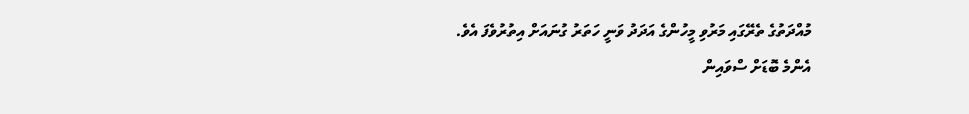މުއްދަތުގެ ތެރޭގައި މަރުވި މީހުންގެ އަދަދު ވަނީ ހަތަރު ގުނައަށް އިތުރުވެފަ އެވެ.
އެންމެ ބޮޑަށް ސްވައިން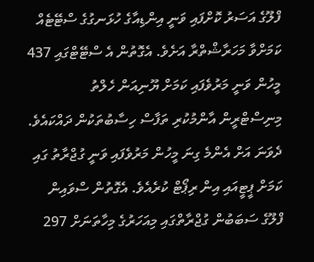ފްލޫގެ އަސަރު ކޮށްފައި ވަނީ އިންޑިއާގެ ހުޅަނގުގެ ސްޓޭޓެއް ކަމަށްވާ މަހަރާޝްތްރާ އަށެވެ. އެގޮތުން އެ ސްޓޭޓްގައި 437 މީހުން ވަނީ މަރުވެފައި ކަމަށް ޔޫނިއަން ހެލްތު މިނިސްޓްރީން އާންމުކުރި ތަފާސް ހިސާބުތަކުން ދައްކައެވެ. ދެވަނަ އަށް އެންމެ ގިނަ މީހުން މަރުވެފައި ވަނީ ގުޖްރާތު ގައި ކަމަށް ޕީޓީއައި އިން ރިޕޯޓް ކުރެއެވެ. އެގޮތުން ސްވައިން ފްލޫގެ ސަބަބުން ގުޖްރާތްގައި މިއަހަރުގެ މިހާތަނަށް 297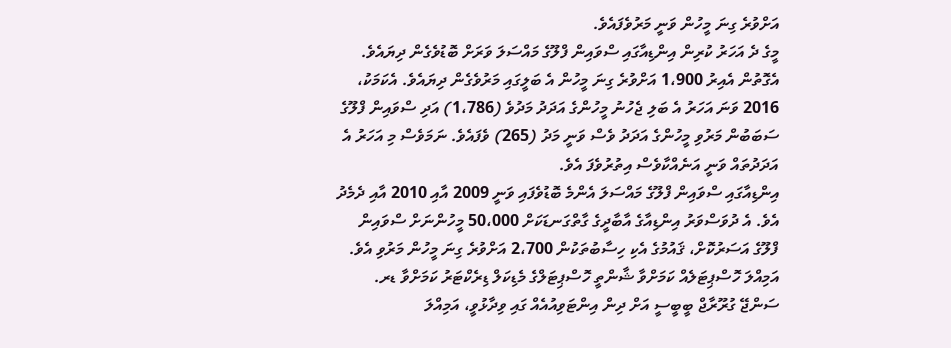އަށްވުރެ ގިނަ މީހުން ވަނީ މަރުވެފައެވެ.
މީގެ ދެ އަހަރު ކުރިން އިންޑިއާގައި ސްވައިން ފްލޫގެ މައްސަލަ ވަރަށް ބޮޑުވެގެން ދިޔައެވެ. އެގޮތުން އެއިރު 1،900 އަށްވުރެ ގިނަ މީހުން އެ ބަލީގައި މަރުވެގެން ދިޔައެވެ. އެކަމަކު، 2016 ވަނަ އަހަރު އެ ބަލި ޖެހުނު މީހުންގެ އަދަދު މަދުވެ (1،786) އަދި ސްވައިން ފްލޫގެ ސަބަބުން މަރުވި މީހުންގެ އަދަދު ވެސް ވަނީ މަދު (265) ވެފައެވެ. ނަމަވެސް މި އަހަރު އެ އަދަދުތައް ވަނީ އަނެއްކާވެސް އިތުރުވެފަ އެވެ.
އިންޑިއާގައި ސްވައިން ފްލޫގެ މައްސަލަ އެންމެ ބޮޑުވެފައި ވަނީ 2009 އާއި 2010 އާއި ދެމެދު އެވެ. އެ ދުވަސްވަރު އިންޑިއާގެ އާބާދީގެ ގާތްގަނޑަކަށް 50،000 މީހުންނަށް ސްވައިން ފްލޫގެ އަސަރުކޮށް، ޤައުމުގެ އެކި ހިސާބުތަކުން 2،700 އަށްވުރެ ގިނަ މީހުން މަރުވި އެވެ.
އަމިއްލަ ހޮސްޕިޓަލެއް ކަމަށްވާ ޝާންތީ ހޮސްޕިޓަލްގެ މެޑިކަލް ޑިރެކްޓަރު ކަމަށްވާ ޑރ. ސަންޖޭ ގުރޫރާޖް ބީބީސީ އަށް ދިން އިންޓަވިއުއެއް ގައި ވިދާޅުވީ، އަމިއްލަ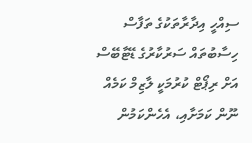ސިއްހީ އިދާރާތަކުގެ ތަފާސް ހިސާބުތައް ސަރުކާރުގެ ޑޭޓާބޭސް އަށް ރިޕޯޓް ކުރުމަކީ ލާޒިމް ކަމެއް ނޫން ކަމަށާއި، އެހެންކަމުން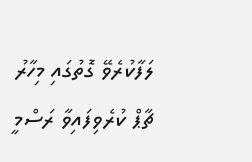ލަފާކުރެވޭ ގޮތުގައި މިހާރު ޗާޕް ކުރެވިފައިވާ ރަސްމީ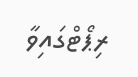ރިޕޯޓްގައިވާ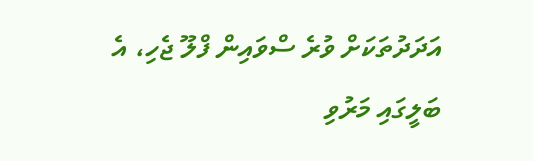އަދަދުތަކަށް ވުރެ ސްވައިން ފްލޫ ޖެހި، އެ ބަލީގައި މަރުވި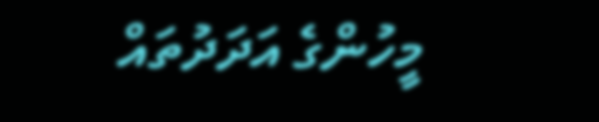މީހުންގެ އަދަދުތައް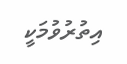އިތުރުވުމަކީ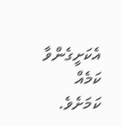އެކަށީގެންވާ ކަމެއް ކަމަށެވެ.